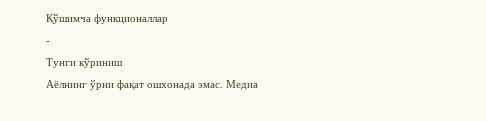Қўшимча функционаллар
-
Тунги кўриниш
Аёлнинг ўрни фақат ошхонада эмас. Медиа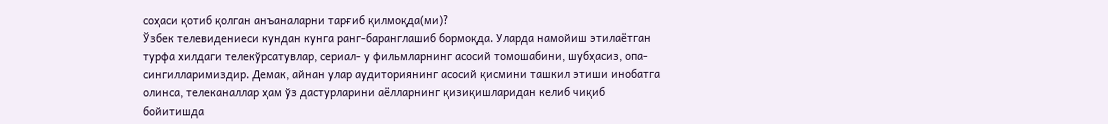соҳаси қотиб қолган анъаналарни тарғиб қилмоқда(ми)?
Ўзбек телевидениеси кундан кунга ранг-баранглашиб бормоқда. Уларда намойиш этилаётган турфа хилдаги телекўрсатувлар, сериал- у фильмларнинг асосий томошабини, шубҳасиз, опа-сингилларимиздир. Демак, айнан улар аудиториянинг асосий қисмини ташкил этиши инобатга олинса, телеканаллар ҳам ўз дастурларини аёлларнинг қизиқишларидан келиб чиқиб бойитишда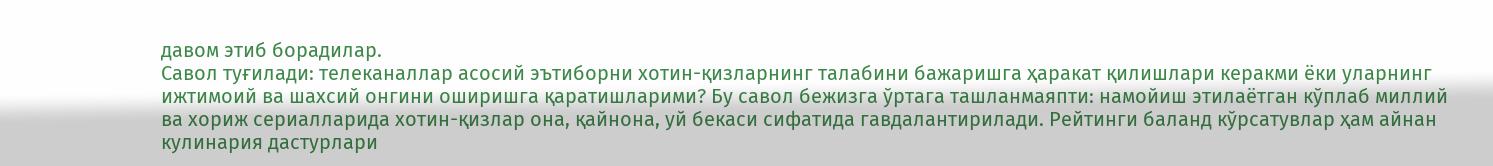давом этиб борадилар.
Савол туғилади: телеканаллар асосий эътиборни хотин-қизларнинг талабини бажаришга ҳаракат қилишлари керакми ёки уларнинг ижтимоий ва шахсий онгини оширишга қаратишларими? Бу савол бежизга ўртага ташланмаяпти: намойиш этилаётган кўплаб миллий ва хориж сериалларида хотин-қизлар она, қайнона, уй бекаси сифатида гавдалантирилади. Рейтинги баланд кўрсатувлар ҳам айнан кулинария дастурлари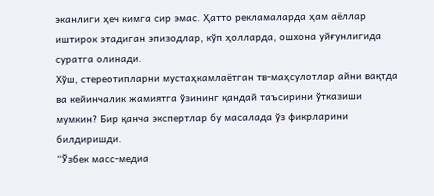эканлиги ҳеч кимга сир эмас. Ҳатто рекламаларда ҳам аёллар иштирок этадиган эпизодлар, кўп ҳолларда, ошхона уйғунлигида суратга олинади.
Хўш, стереотипларни мустаҳкамлаётган тв-маҳсулотлар айни вақтда ва кейинчалик жамиятга ўзининг қандай таъсирини ўтказиши мумкин? Бир қанча экспертлар бу масалада ўз фикрларини билдиришди.
“Ўзбек масс-медиа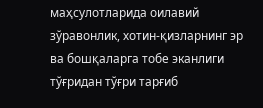маҳсулотларида оилавий зўравонлик, хотин-қизларнинг эр ва бошқаларга тобе эканлиги тўғридан тўғри тарғиб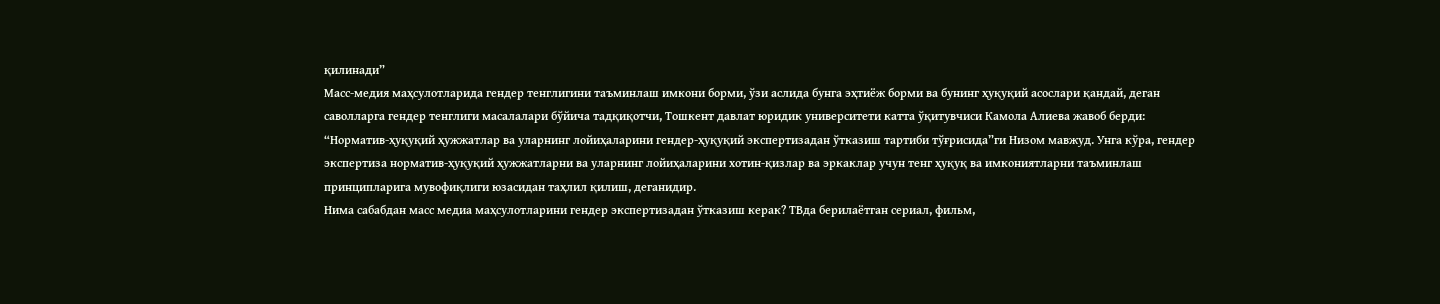қилинади”
Масс-медия маҳсулотларида гендер тенглигини таъминлаш имкони борми, ўзи аслида бунга эҳтиёж борми ва бунинг ҳуқуқий асослари қандай, деган саволларга гендер тенглиги масалалари бўйича тадқиқотчи, Тошкент давлат юридик университети катта ўқитувчиси Камола Алиева жавоб берди:
“Норматив-ҳуқуқий ҳужжатлар ва уларнинг лойиҳаларини гендер-ҳуқуқий экспертизадан ўтказиш тартиби тўғрисида”ги Низом мавжуд. Унга кўра, гендер экспертиза норматив-ҳуқуқий ҳужжатларни ва уларнинг лойиҳаларини хотин-қизлар ва эркаклар учун тенг ҳуқуқ ва имкониятларни таъминлаш принципларига мувофиқлиги юзасидан таҳлил қилиш, деганидир.
Нима сабабдан масс медиа маҳсулотларини гендер экспертизадан ўтказиш керак? ТВда берилаётган сериал, фильм,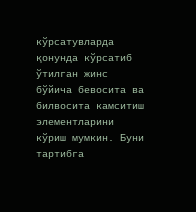кўрсатувларда қонунда кўрсатиб ўтилган жинс бўйича бевосита ва билвосита камситиш элементларини кўриш мумкин. Буни тартибга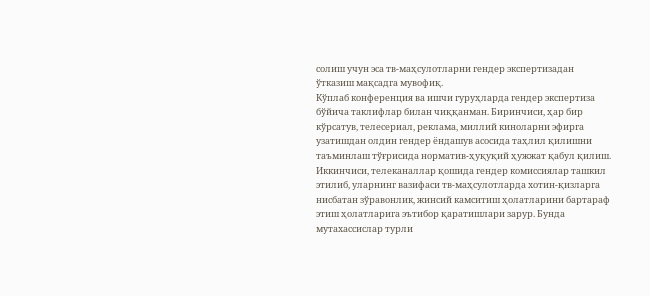солиш учун эса тв-маҳсулотларни гендер экспертизадан ўтказиш мақсадга мувофиқ.
Кўплаб конференция ва ишчи гуруҳларда гендер экспертиза бўйича таклифлар билан чиққанман. Биринчиси, ҳар бир кўрсатув, телесериал, реклама, миллий киноларни эфирга узатишдан олдин гендер ёндашув асосида таҳлил қилишни таъминлаш тўғрисида норматив-ҳуқуқий ҳужжат қабул қилиш. Иккинчиси, телеканаллар қошида гендер комиссиялар ташкил этилиб, уларнинг вазифаси тв-маҳсулотларда хотин-қизларга нисбатан зўравонлик, жинсий камситиш ҳолатларини бартараф этиш ҳолатларига эътибор қаратишлари зарур. Бунда мутахассислар турли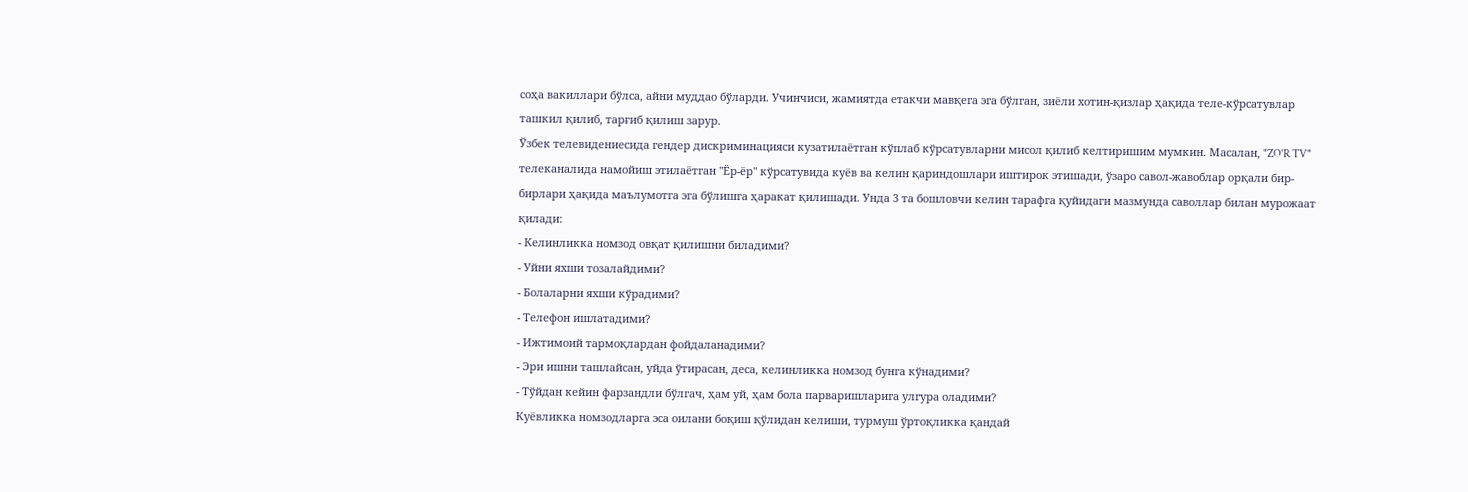соҳа вакиллари бўлса, айни муддао бўларди. Учинчиси, жамиятда етакчи мавқега эга бўлган, зиёли хотин-қизлар ҳақида теле-кўрсатувлар ташкил қилиб, тарғиб қилиш зарур.
Ўзбек телевидениесида гендер дискриминацияси кузатилаётган кўплаб кўрсатувларни мисол қилиб келтиришим мумкин. Масалан, "ZO'R TV" телеканалида намойиш этилаётган "Ёр-ёр" кўрсатувида куёв ва келин қариндошлари иштирок этишади, ўзаро савол-жавоблар орқали бир-бирлари ҳақида маълумотга эга бўлишга ҳаракат қилишади. Унда 3 та бошловчи келин тарафга қуйидаги мазмунда саволлар билан мурожаат қилади:
- Келинликка номзод овқат қилишни биладими?
- Уйни яхши тозалайдими?
- Болаларни яхши кўрадими?
- Телефон ишлатадими?
- Ижтимоий тармоқлардан фойдаланадими?
- Эри ишни ташлайсан, уйда ўтирасан, деса, келинликка номзод бунга кўнадими?
- Тўйдан кейин фарзандли бўлгач, ҳам уй, ҳам бола парваришларига улгура оладими?
Куёвликка номзодларга эса оилани боқиш қўлидан келиши, турмуш ўртоқликка қандай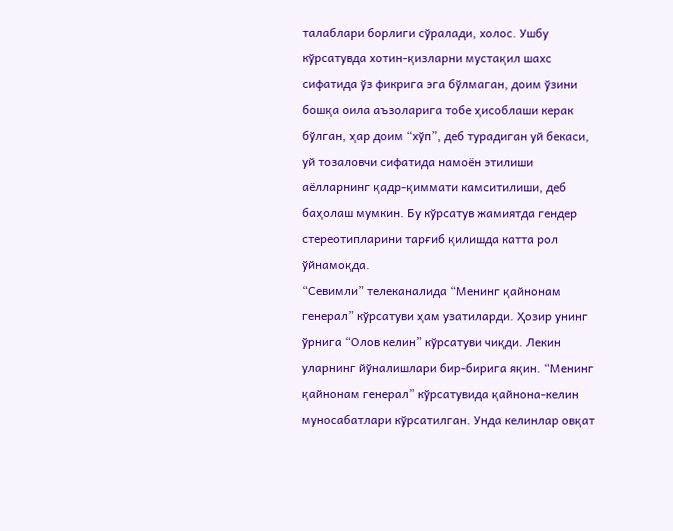талаблари борлиги сўралади, холос. Ушбу кўрсатувда хотин-қизларни мустақил шахс сифатида ўз фикрига эга бўлмаган, доим ўзини бошқа оила аъзоларига тобе ҳисоблаши керак бўлган, ҳар доим “хўп”, деб турадиган уй бекаси, уй тозаловчи сифатида намоён этилиши аёлларнинг қадр-қиммати камситилиши, деб баҳолаш мумкин. Бу кўрсатув жамиятда гендер стереотипларини тарғиб қилишда катта рол ўйнамоқда.
“Севимли” телеканалида “Менинг қайнонам генерал” кўрсатуви ҳам узатиларди. Ҳозир унинг ўрнига “Олов келин” кўрсатуви чиқди. Лекин уларнинг йўналишлари бир-бирига яқин. “Менинг қайнонам генерал” кўрсатувида қайнона-келин муносабатлари кўрсатилган. Унда келинлар овқат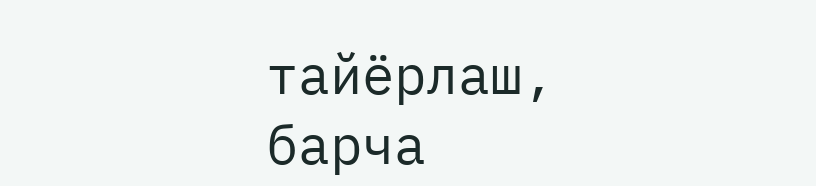тайёрлаш, барча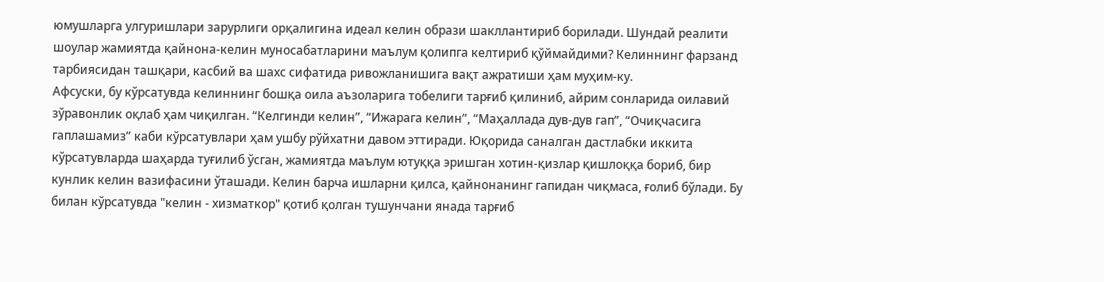юмушларга улгуришлари зарурлиги орқалигина идеал келин образи шакллантириб борилади. Шундай реалити шоулар жамиятда қайнона-келин муносабатларини маълум қолипга келтириб қўймайдими? Келиннинг фарзанд тарбиясидан ташқари, касбий ва шахс сифатида ривожланишига вақт ажратиши ҳам муҳим-ку.
Афсуски, бу кўрсатувда келиннинг бошқа оила аъзоларига тобелиги тарғиб қилиниб, айрим сонларида оилавий зўравонлик оқлаб ҳам чиқилган. “Келгинди келин”, “Ижарага келин”, “Маҳаллада дув-дув гап”, “Очиқчасига гаплашамиз” каби кўрсатувлари ҳам ушбу рўйхатни давом эттиради. Юқорида саналган дастлабки иккита кўрсатувларда шаҳарда туғилиб ўсган, жамиятда маълум ютуққа эришган хотин-қизлар қишлоққа бориб, бир кунлик келин вазифасини ўташади. Келин барча ишларни қилса, қайнонанинг гапидан чиқмаса, ғолиб бўлади. Бу билан кўрсатувда "келин - хизматкор" қотиб қолган тушунчани янада тарғиб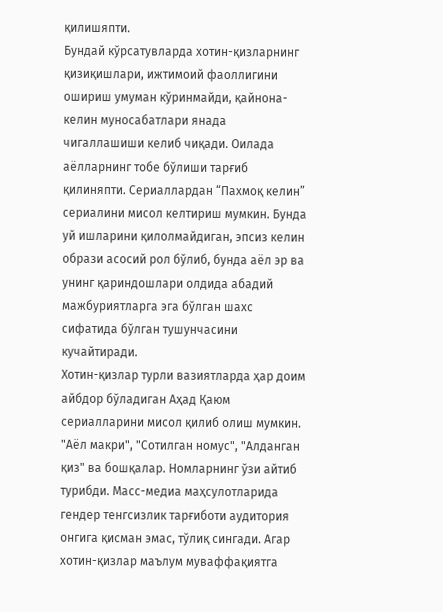қилишяпти.
Бундай кўрсатувларда хотин-қизларнинг қизиқишлари, ижтимоий фаоллигини ошириш умуман кўринмайди, қайнона-келин муносабатлари янада чигаллашиши келиб чиқади. Оилада аёлларнинг тобе бўлиши тарғиб қилиняпти. Сериаллардан “Пахмоқ келин” сериалини мисол келтириш мумкин. Бунда уй ишларини қилолмайдиган, эпсиз келин образи асосий рол бўлиб, бунда аёл эр ва унинг қариндошлари олдида абадий мажбуриятларга эга бўлган шахс сифатида бўлган тушунчасини кучайтиради.
Хотин-қизлар турли вазиятларда ҳар доим айбдор бўладиган Аҳад Қаюм сериалларини мисол қилиб олиш мумкин. "Аёл макри", "Сотилган номус", "Алданган қиз" ва бошқалар. Номларнинг ўзи айтиб турибди. Масс-медиа маҳсулотларида гендер тенгсизлик тарғиботи аудитория онгига қисман эмас, тўлиқ сингади. Агар хотин-қизлар маълум муваффақиятга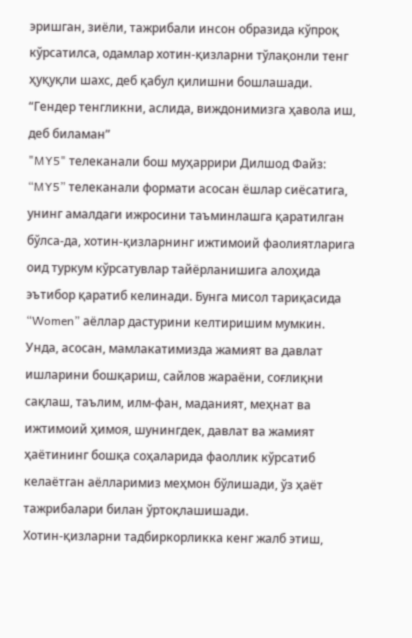эришган, зиёли, тажрибали инсон образида кўпроқ кўрсатилса, одамлар хотин-қизларни тўлақонли тенг ҳуқуқли шахс, деб қабул қилишни бошлашади.
“Гендер тенгликни, аслида, виждонимизга ҳавола иш, деб биламан”
"MY5" телеканали бош муҳаррири Дилшод Файз:
“MY5” телеканали формати асосан ёшлар сиёсатига, унинг амалдаги ижросини таъминлашга қаратилган бўлса-да, хотин-қизларнинг ижтимоий фаолиятларига оид туркум кўрсатувлар тайёрланишига алоҳида эътибор қаратиб келинади. Бунга мисол тариқасида “Women” аёллар дастурини келтиришим мумкин.
Унда, асосан, мамлакатимизда жамият ва давлат ишларини бошқариш, сайлов жараёни, соғлиқни сақлаш, таълим, илм-фан, маданият, меҳнат ва ижтимоий ҳимоя, шунингдек, давлат ва жамият ҳаётининг бошқа соҳаларида фаоллик кўрсатиб келаётган аёлларимиз меҳмон бўлишади, ўз ҳаёт тажрибалари билан ўртоқлашишади.
Хотин-қизларни тадбиркорликка кенг жалб этиш,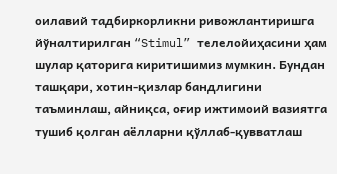оилавий тадбиркорликни ривожлантиришга йўналтирилган “Stimul” телелойиҳасини ҳам шулар қаторига киритишимиз мумкин. Бундан ташқари, хотин-қизлар бандлигини таъминлаш, айниқса, оғир ижтимоий вазиятга тушиб қолган аёлларни қўллаб-қувватлаш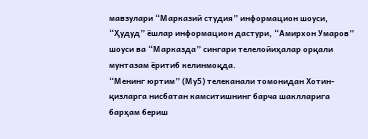мавзулари “Марказий студия” информацион шоуси, “Ҳудуд” ёшлар информацион дастури, “Амирхон Умаров” шоуси ва “Марказда” сингари телелойиҳалар орқали мунтазам ёритиб келинмоқда.
“Менинг юртим” (Му5) телеканали томонидан Хотин-қизларга нисбатан камситишнинг барча шаклларига барҳам бериш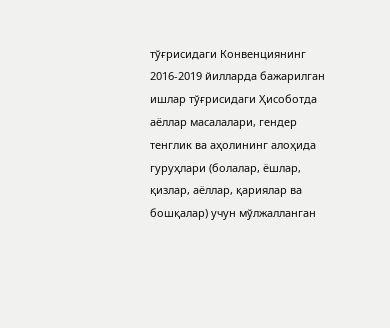тўғрисидаги Конвенциянинг 2016-2019 йилларда бажарилган ишлар тўғрисидаги Ҳисоботда аёллар масалалари, гендер тенглик ва аҳолининг алоҳида гуруҳлари (болалар, ёшлар, қизлар, аёллар, қариялар ва бошқалар) учун мўлжалланган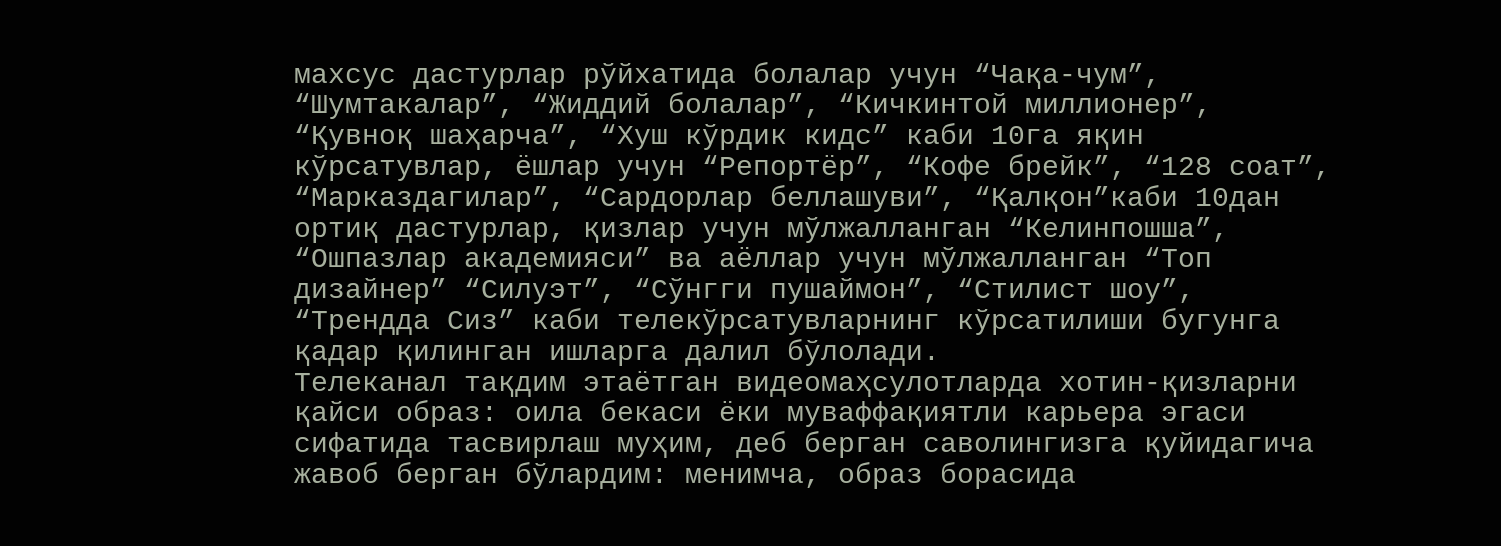махсус дастурлар рўйхатида болалар учун “Чақа-чум”, “Шумтакалар”, “Жиддий болалар”, “Кичкинтой миллионер”, “Қувноқ шаҳарча”, “Хуш кўрдик кидс” каби 10га яқин кўрсатувлар, ёшлар учун “Репортёр”, “Кофе брейк”, “128 соат”, “Марказдагилар”, “Сардорлар беллашуви”, “Қалқон”каби 10дан ортиқ дастурлар, қизлар учун мўлжалланган “Келинпошша”, “Ошпазлар академияси” ва аёллар учун мўлжалланган “Топ дизайнер” “Силуэт”, “Сўнгги пушаймон”, “Стилист шоу”, “Трендда Сиз” каби телекўрсатувларнинг кўрсатилиши бугунга қадар қилинган ишларга далил бўлолади.
Телеканал тақдим этаётган видеомаҳсулотларда хотин-қизларни қайси образ: оила бекаси ёки муваффақиятли карьера эгаси сифатида тасвирлаш муҳим, деб берган саволингизга қуйидагича жавоб берган бўлардим: менимча, образ борасида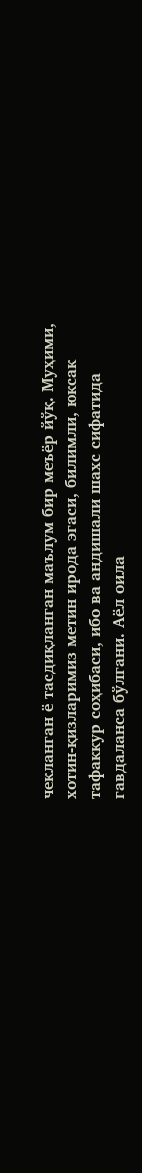чекланган ё тасдиқланган маълум бир меъёр йўқ. Муҳими, хотин-қизларимиз метин ирода эгаси, билимли, юксак тафаккур соҳибаси, ибо ва андишали шахс сифатида гавдаланса бўлгани. Аёл оила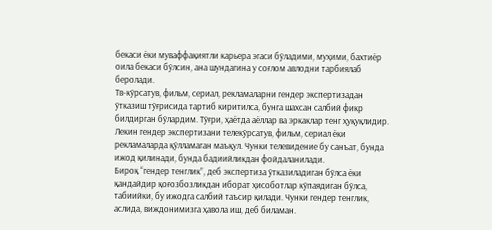бекаси ёки муваффақиятли карьера эгаси бўладими, муҳими, бахтиёр оила бекаси бўлсин, ана шундагина у соғлом авлодни тарбиялаб беролади.
Тв-кўрсатув, фильм, сериал, рекламаларни гендер экспертизадан ўтказиш тўғрисида тартиб киритилса, бунга шахсан салбий фикр билдирган бўлардим. Тўғри, ҳаётда аёллар ва эркаклар тенг ҳуқуқлидир. Лекин гендер экспертизани телекўрсатув, фильм, сериал ёки рекламаларда қўлламаган маъқул. Чунки телевидение бу санъат, бунда ижод қилинади, бунда бадиийликдан фойдаланилади.
Бироқ “гендер тенглик”, деб экспертиза ўтказиладиган бўлса ёки қандайдир қоғозбозликдан иборат ҳисоботлар кўпаядиган бўлса, табиийки, бу ижодга салбий таъсир қилади. Чунки гендер тенглик, аслида, виждонимизга ҳавола иш, деб биламан.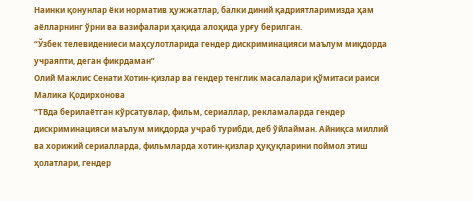Наинки қонунлар ёки норматив ҳужжатлар, балки диний қадриятларимизда ҳам аёлларнинг ўрни ва вазифалари ҳақида алоҳида урғу берилган.
“Ўзбек телевидениеси маҳсулотларида гендер дискриминацияси маълум миқдорда учраяпти, деган фикрдаман”
Олий Мажлис Сенати Хотин-қизлар ва гендер тенглик масалалари қўмитаси раиси Малика Қодирхонова
“ТВда берилаётган кўрсатувлар, фильм, сериаллар, рекламаларда гендер дискриминацияси маълум миқдорда учраб турибди, деб ўйлайман. Айниқса миллий ва хорижий сериалларда, фильмларда хотин-қизлар ҳуқуқларини поймол этиш ҳолатлари, гендер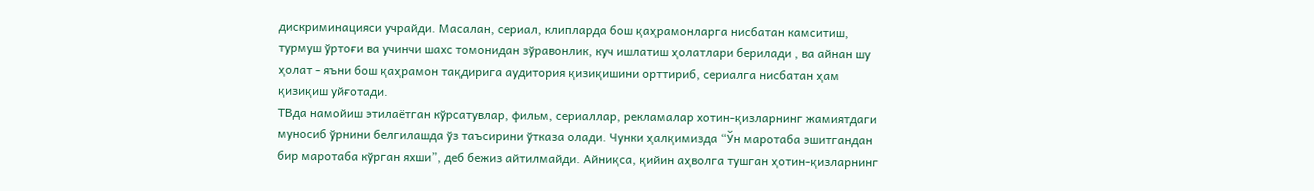дискриминацияси учрайди. Масалан, сериал, клипларда бош қаҳрамонларга нисбатан камситиш, турмуш ўртоғи ва учинчи шахс томонидан зўравонлик, куч ишлатиш ҳолатлари берилади , ва айнан шу ҳолат - яъни бош қаҳрамон тақдирига аудитория қизиқишини орттириб, сериалга нисбатан ҳам қизиқиш уйғотади.
ТВда намойиш этилаётган кўрсатувлар, фильм, сериаллар, рекламалар хотин-қизларнинг жамиятдаги муносиб ўрнини белгилашда ўз таъсирини ўтказа олади. Чунки ҳалқимизда “Ўн маротаба эшитгандан бир маротаба кўрган яхши”, деб бежиз айтилмайди. Айниқса, қийин аҳволга тушган ҳотин-қизларнинг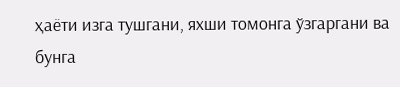ҳаёти изга тушгани, яхши томонга ўзгаргани ва бунга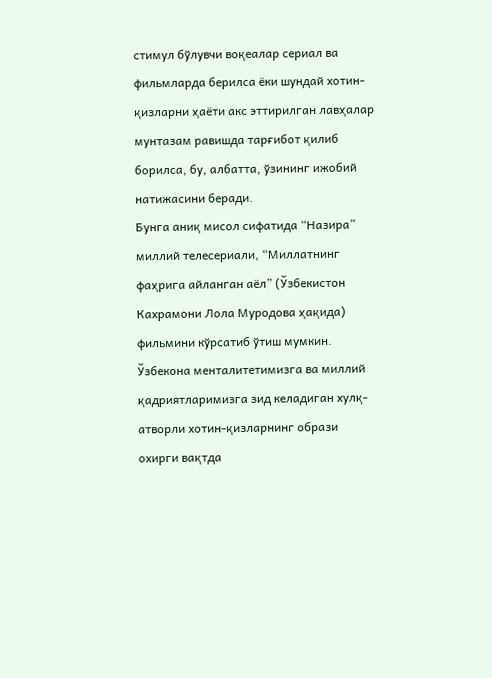стимул бўлувчи воқеалар сериал ва фильмларда берилса ёки шундай хотин-қизларни ҳаёти акс эттирилган лавҳалар мунтазам равишда тарғибот қилиб борилса, бу, албатта, ўзининг ижобий натижасини беради.
Бунга аниқ мисол сифатида “Назира” миллий телесериали, “Миллатнинг фаҳрига айланган аёл” (Ўзбекистон Кахрамони Лола Муродова ҳақида) фильмини кўрсатиб ўтиш мумкин. Ўзбекона менталитетимизга ва миллий қадриятларимизга зид келадиган хулқ- атворли хотин-қизларнинг образи охирги вақтда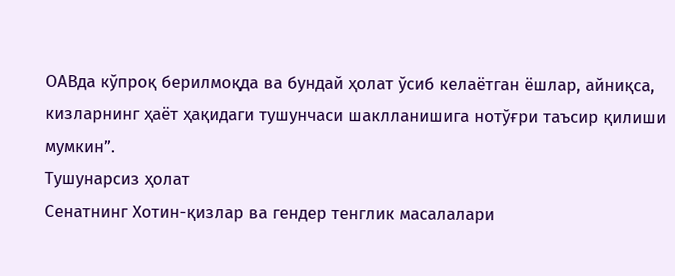ОАВда кўпроқ берилмоқда ва бундай ҳолат ўсиб келаётган ёшлар, айниқса, кизларнинг ҳаёт ҳақидаги тушунчаси шаклланишига нотўғри таъсир қилиши мумкин”.
Тушунарсиз ҳолат
Сенатнинг Хотин-қизлар ва гендер тенглик масалалари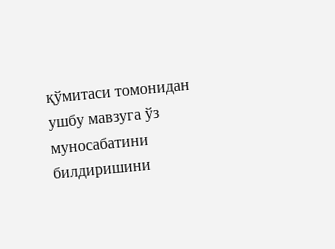қўмитаси томонидан ушбу мавзуга ўз муносабатини билдиришини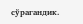сўрагандик.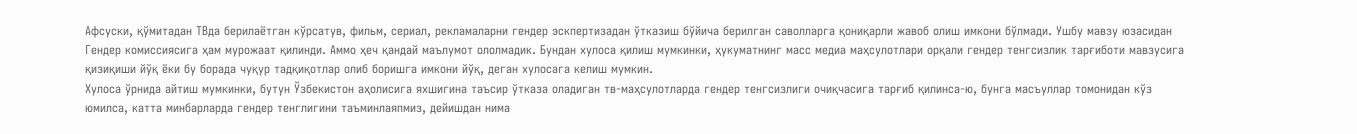Афсуски, қўмитадан ТВда берилаётган кўрсатув, фильм, сериал, рекламаларни гендер эскпертизадан ўтказиш бўйича берилган саволларга қониқарли жавоб олиш имкони бўлмади. Ушбу мавзу юзасидан Гендер комиссиясига ҳам мурожаат қилинди. Аммо ҳеч қандай маълумот ололмадик. Бундан хулоса қилиш мумкинки, ҳукуматнинг масс медиа маҳсулотлари орқали гендер тенгсизлик тарғиботи мавзусига қизиқиши йўқ ёки бу борада чуқур тадқиқотлар олиб боришга имкони йўқ, деган хулосага келиш мумкин.
Хулоса ўрнида айтиш мумкинки, бутун Ўзбекистон аҳолисига яхшигина таъсир ўтказа оладиган тв-маҳсулотларда гендер тенгсизлиги очиқчасига тарғиб қилинса-ю, бунга масъуллар томонидан кўз юмилса, катта минбарларда гендер тенглигини таъминлаяпмиз, дейишдан нима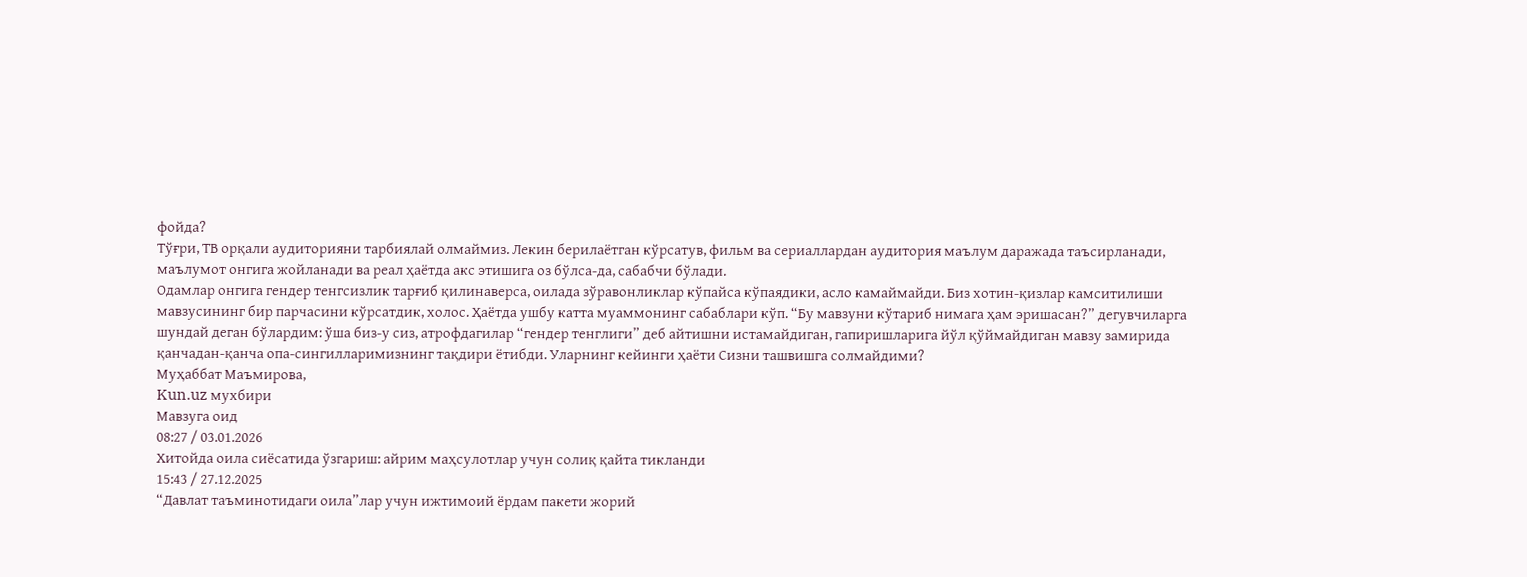фойда?
Тўғри, ТВ орқали аудиторияни тарбиялай олмаймиз. Лекин берилаётган кўрсатув, фильм ва сериаллардан аудитория маълум даражада таъсирланади, маълумот онгига жойланади ва реал ҳаётда акс этишига оз бўлса-да, сабабчи бўлади.
Одамлар онгига гендер тенгсизлик тарғиб қилинаверса, оилада зўравонликлар кўпайса кўпаядики, асло камаймайди. Биз хотин-қизлар камситилиши мавзусининг бир парчасини кўрсатдик, холос. Ҳаётда ушбу катта муаммонинг сабаблари кўп. “Бу мавзуни кўтариб нимага ҳам эришасан?” дегувчиларга шундай деган бўлардим: ўша биз-у сиз, атрофдагилар “гендер тенглиги” деб айтишни истамайдиган, гапиришларига йўл қўймайдиган мавзу замирида қанчадан-қанча опа-сингилларимизнинг тақдири ётибди. Уларнинг кейинги ҳаёти Сизни ташвишга солмайдими?
Муҳаббат Маъмирова,
Kun.uz мухбири
Мавзуга оид
08:27 / 03.01.2026
Хитойда оила сиёсатида ўзгариш: айрим маҳсулотлар учун солиқ қайта тикланди
15:43 / 27.12.2025
“Давлат таъминотидаги оила”лар учун ижтимоий ёрдам пакети жорий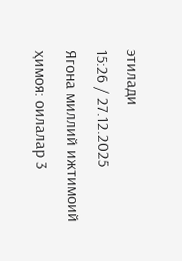этилади
15:26 / 27.12.2025
Ягона миллий ижтимоий ҳимоя: оилалар 3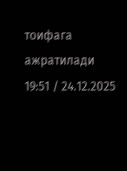тоифага ажратилади
19:51 / 24.12.2025